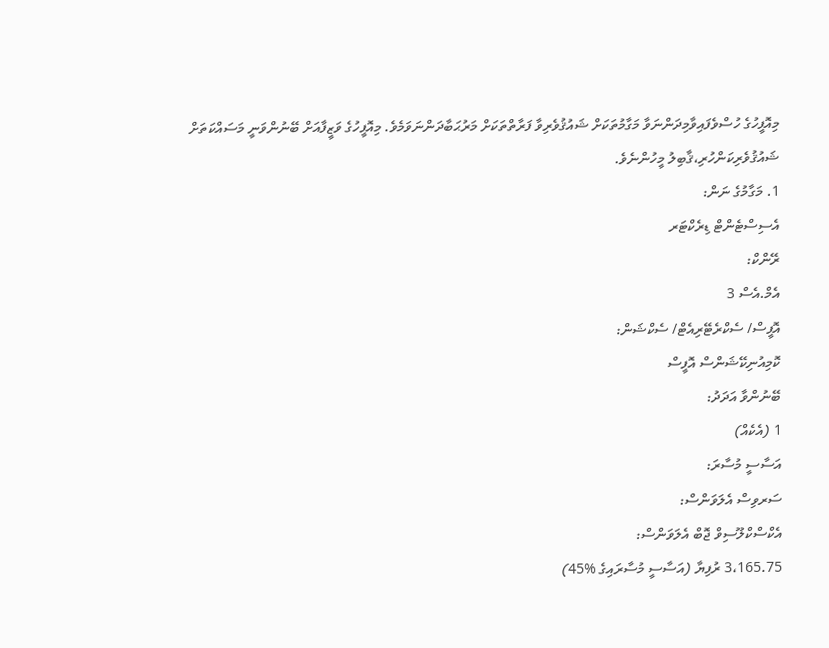މިއޮފީހުގެ ހުސްވެފައިވާމިދަންނަވާ މަގާމުތަކަށް ޝައުޤުވެރިވާ ފަރާތްތަކަށް މަރުޙަބާދަންނަވަމެވެ. މިއޮފީހުގެ ވަޒީފާއަށް ބޭނުންވަނީ މަސައްކަތަށް ޝައުޤުވެރިކަންހުރި،ޤާބިލު މީހުންނެވެ.
1. މަގާމުގެ ނަން:
އެސިސްޓެންޓް ޑިރެކްޓަރ
ރޭންކް:
އެމް.އެސް 3
އޮފީސް/ ސެކްރެޓޭރިއެޓް/ ސެކްޝަން:
ކޮމިއުނިކޭޝަންސް އޮފީސް
ބޭނުންވާ އަދަދު:
1 (އެކެއް)
އަސާސީ މުސާރަ:
ސަރވިސް އެލަވަންސް:
އެކްސްކްލޫސިވް ޖޮބް އެލަވަންސް:
3،165.75 ރުފިޔާ (އަސާސީ މުސާރައިގެ %45)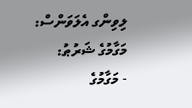ލިވިންގ އެލަވަންސް:
މަގާމުގެ ޝަރުޠު:
- މަގާމުގެ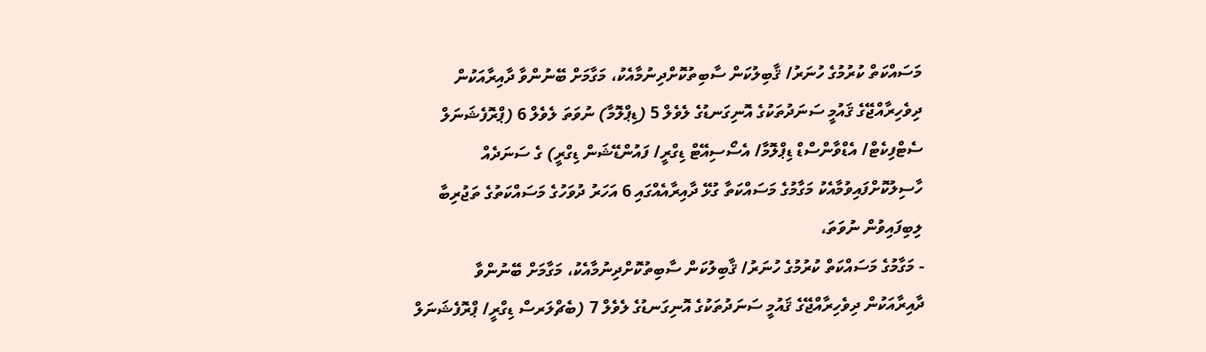މަސައްކަތް ކުރުމުގެ ހުނަރު/ ޤާބިލުކަން ސާބިތުކޮށްދިނުމާއެކު، މަގާމަށް ބޭނުންވާ ދާއިރާއަކުން ދިވެހިރާއްޖޭގެ ޤައުމީ ސަނަދުތަކުގެ އޮނިގަނޑުގެ ލެވެލް 5 (ޑިޕްލޮމާ) ނުވަތަ ލެވެލް 6 (ޕްރޮފެޝަނަލް ސެޓްފިކެޓް/ އެޑްވާންސްޑް ޑިޕްލޮމާ/ އެސޯސިއޭޓް ޑިގްރީ/ ފައުންޑޭޝަން ޑިގްރީ) ގެ ސަނަދެއް ހާސިލުކޮށްފައިވުމާއެކު މަގާމުގެ މަސައްކަތާ ގުޅޭ ދާއިރާއެއްގައި 6 އަހަރު ދުވަހުގެ މަސައްކަތުގެ ތަޖުރިބާ ލިބިފައިވުން ނުވަތަ،
- މަގާމުގެ މަސައްކަތް ކުރުމުގެ ހުނަރު/ ޤާބިލުކަން ސާބިތުކޮށްދިނުމާއެކު، މަގާމަށް ބޭނުންވާ ދާއިރާއަކުން ދިވެހިރާއްޖޭގެ ޤައުމީ ސަނަދުތަކުގެ އޮނިގަނޑުގެ ލެވެލް 7 (ބެޗްލަރސް ޑިގްރީ/ ޕްރޮފެޝަނަލް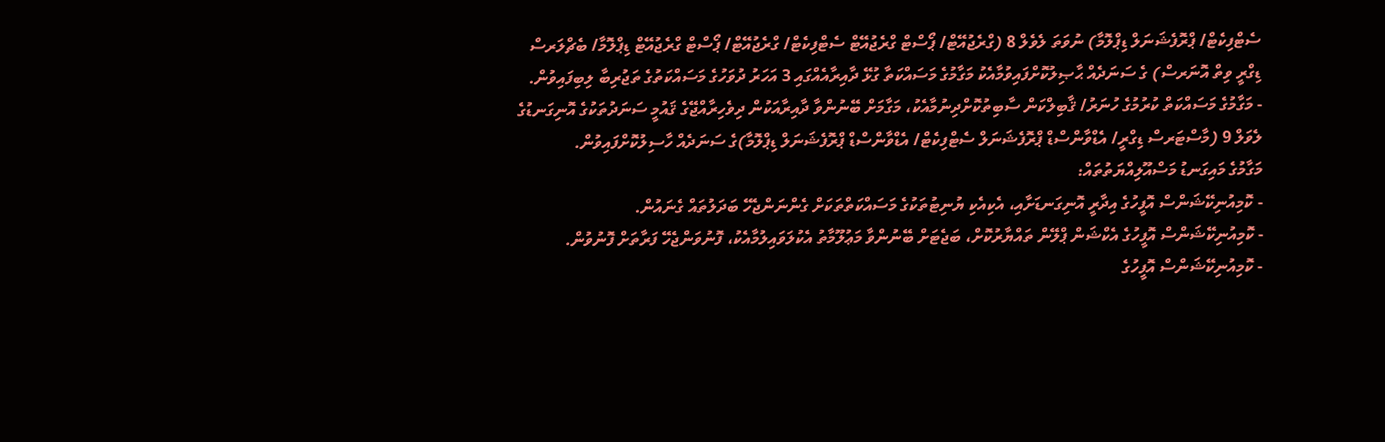ސެޓްފިކެޓް/ ޕްރޮފެޝަނަލް ޑިޕްލޮމާ) ނުވަތަ ލެވެލް 8 (ގްރެޖުއޭޓް/ ޕޯސްޓް ގްރެޖުއޭޓް ސެޓްފިކެޓް/ ގްރެޖުއޭޓް/ ޕޯސްޓް ގްރެޖުއޭޓް ޑިޕްލޮމާ/ ބެޗްލަރސް ޑިގްރީ ވިތް އޮނަރސް) ގެ ސަނަދެއް ޙާޞިލުކޮށްފައިވުމާއެކު މަގާމުގެ މަސައްކަތާ ގުޅޭ ދާއިރާއެއްގައި 3 އަހަރު ދުވަހުގެ މަސައްކަތުގެ ތަޖުރިބާ ލިބިފައިވުން.
- މަގާމުގެ މަސައްކަތް ކުރުމުގެ ހުނަރު/ ޤާބިލްކަން ސާބިތުކޮށްދިނުމާއެކު، މަގާމަށް ބޭނުންވާ ދާއިރާއަކުން ދިވެހިރާއްޖޭގެ ޤައުމީ ސަނަދުތަކުގެ އޮނިގަނޑުގެ ލެވަލް 9 (މާސްޓަރސް ޑިގްރީ/ އެޑްވާންސްޑް ޕްރޮފެޝަނަލް ސެޓްފިކެޓް/ އެޑްވާންސްޑް ޕްރޮފެޝަނަލް ޑިޕްލޮމާ)ގެ ސަނަދެއް ހާސިލުކޮށްފައިވުން.
މަގާމުގެ މައިގަނޑު މަސްއޫލިއްޔަތުތައް:
- ކޮމިއުނިކޭޝަންސް އޮފީހުގެ އިދާރީ އޮނިގަނޑަށާއި، އެކިއެކި ޔުނިޓުތަކުގެ މަސައްކަތްތަކަށް ގެންނަންޖެހޭ ބަދަލުތައް ގެނައުން.
- ކޮމިއުނިކޭޝަންސް އޮފީހުގެ އެކްޝަން ޕްލޭން ތައްޔާރުކޮށް، ބަޖެޓަށް ބޭނުންވާ މަޢުލޫމާތު އެކުލަވައިލުމާއެކު، ފޮނުވަންޖެހޭ ފަރާތަށް ފޮނުވުން.
- ކޮމިއުނިކޭޝަންސް އޮފީހުގެ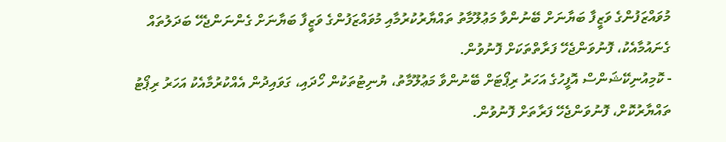މުވައްޒަފުންގެ ވަޒީފާ ބަޔާނަށް ބޭނުންވާ މަޢުލޫމާތު ތައްޔާރުކުރުމާއި މުވައްޒަފުންގެ ވަޒީފާ ބަޔާނަށް ގެންނަންޖެހޭ ބަދަލުތައް ގެނައުމާއެކު، ފޮނުވަންޖެހޭ ފަރާތްތަކަށް ފޮނުވުން.
- ކޮމިއުނިކޭޝަންސް އޮފީހުގެ އަހަރު ރިޕޯޓަށް ބޭނުންވާ މަޢުލޫމާތު، ޔުނިޓުތަކުން ހޯދައި، ގަވައިދުން އެއްކުރުމާއެކު އަހަރު ރިޕޯޓު ތައްޔާރުކޮށް، ފޮނުވަންޖެހޭ ފަރާތަށް ފޮނުވުން.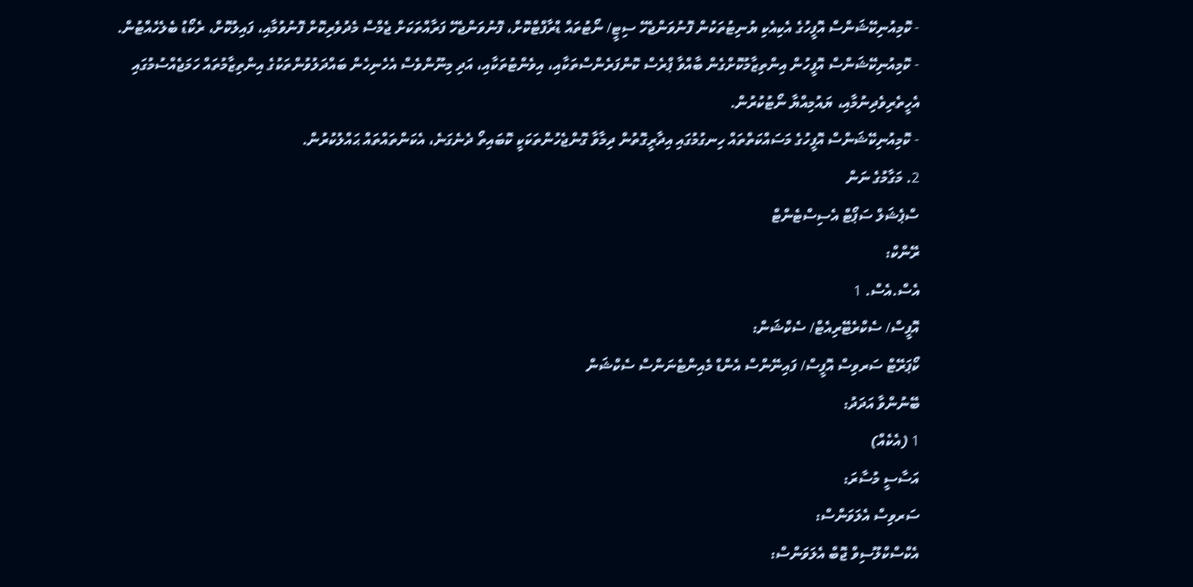- ކޮމިއުނިކޭޝަންސް އޮފީހުގެ އެކިއެކި ޔުނިޓުތަކުން ފޮނުވަންޖެހޭ ސިޓީ/ ނޯޓުތައް ޑްރާފްޓްކޮށް، ފޮނުވަންޖެހޭ ފަރާއްތަކަށް ޖެމްސް މެދުވެރިކޮށް ފޮނުވުމާއި، ފައިލުކޮށް، ރެކޯޑު ބެލެހެއްޓުން.
- ކޮމިއުނިކޭޝަންސް އޮފީހުން އިންތިޒާމުކޮށްގެން ބާއްވާ ޕްރެސް ކޮންފަރެންސްތަކާއި، އިވެންޓުތަކާއި، އަދި މިނޫންވެސް އެހެނިހެން ބައްދަލުވުންތަކުގެ އިންތިޒާމުތައް ހަމަޖެއްސުމުގައި އެހީތެރިވެދިނުމާއި، ޔައުމިއްޔާ ނޯޓުކުރުން.
- ކޮމިއުނިކޭޝަންސް އޮފީހުގެ މަސައްކަތްތައް ހިނގުމުގައި އިދާރީގޮތުން ދިމާވާ ގޮންޖެހުންތަކަކީ ކޮބައިތޯ ދެނެގަނެ، އެކަންތައްތައް ޙައްލުކުރުން.
2. މަގާމުގެ ނަން
ސްޕެޝަލް ސަޕޯޓް އެސިސްޓެންޓް
ރޭންކް:
އެސް.އެސް. 1
އޮފީސް/ ސެކްރެޓޭރިއެޓް/ ސެކްޝަން:
ކޯޕަރޭޓް ސަރވިސް އޮފީސް/ ފައިނޭންސް އެންޑް މެއިންޓެނަންސް ސެކްޝަން
ބޭނުންވާ އަދަދު:
1 (އެކެއް)
އަސާސީ މުސާރަ:
ސަރވިސް އެލަވަންސް:
އެކްސްކްލޫސިވް ޖޮބް އެލަވަންސް: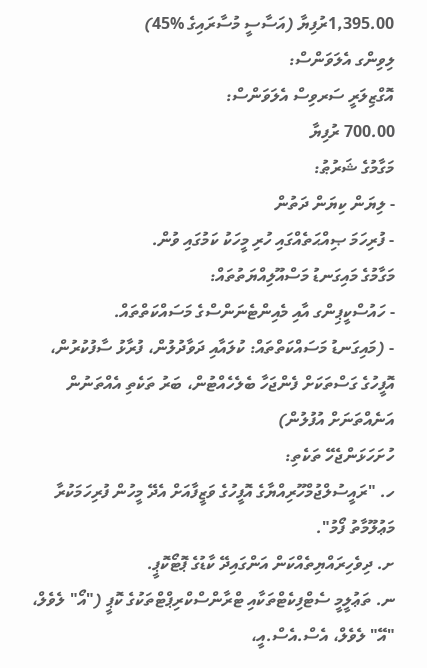1,395.00ރުފިޔާ (އަސާސީ މުސާރައިގެ %45)
ލިވިންގ އެލަވަންސް:
އޮގްޒިލަރީ ސަރވިސް އެލަވަންސް:
700.00 ރުފިޔާ
މަގާމުގެ ޝަރުޠު:
- ލިޔަން ކިޔަން ދަތުން
- ފުރިހަމަ ޞިއްޙަތެއްގައި ހުރި މީހަކު ކަމުގައި ވުން.
މަގާމުގެ މައިގަނޑު މަސްއޫލިއްޔަތުތައް:
- ހައުސްކީޕިންގ އާއި މެއިންޓެނަންސްގެ މަސައްކަތްތައް.
- (މައިގަނޑު މަސައްކަތްތައް: ކުލައާއި ދަވާދުލުން، ފުރާޅު ސާފުކުރުން، އޮފީހުގެ ގަސްތަކަށް ފެންޖަހާ ބެލެހެއްޓުން، ބަރު ތަކެތި އެއްތަނުން އަނެއްތަނަށް އުފުލުން)
ހުށަހަޅަންޖެހޭ ތަކެތި:
ހ. "ރައީސުލްޖުމްހޫރިއްޔާގެ އޮފީހުގެ ވަޒީފާއަށް އެދޭ މީހުން ފުރިހަމަކުރާ މަޢުލޫމާތު ފޯމު".
ށ. ދިވެހިރައްޔިތެއްކަން އަންގައިދޭ ކާޑުގެ ޕޮޓޯކޮޕީ.
ނ. ތަޢުލީމީ ސެޓްފިކެޓްތަކާއި ޓްރާންސްކްރިޕްޓްތަކުގެ ކޮޕީ ("އޯ" ލެވެލް، "އޭ" ލެވެލް، އެސް.އެސް.އީ،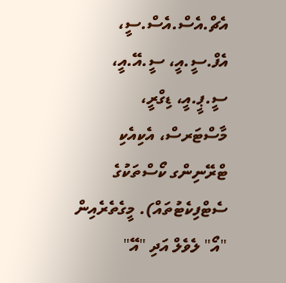އެޗް.އެސް.އެސް.ސީ، އެފް.ސީ.އީ، ސީ.އޭ.އީ، ސީ.ޕީ.އީ، ޑިގްރީ، މާސްޓަރސް، އެކިއެކި ޓްރޭނިންގ ކޯސްތަކުގެ ސެޓްފިކެޓުތައް). މީގެތެރެއިން "އޯ" ލެވެލް އަދި "އޭ"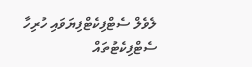ލެވެލް ސެޓްފިކެޓްފިޔަވައި ހުރިހާ ސެޓްފިކެޓުތައް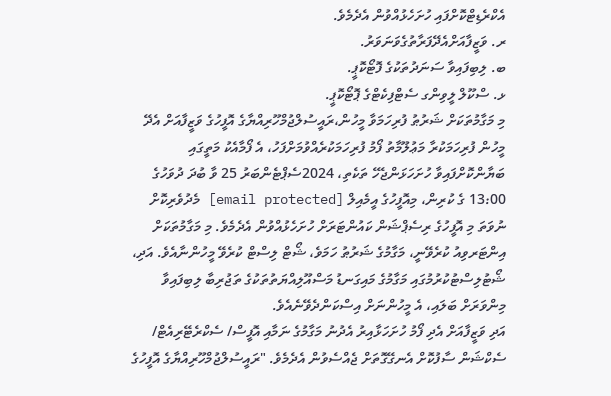އެކްރެޑިޓްކޮށްފައި ހުށަހެޅުއްވުން އެދެމެވެ.
ރ. ވަޒީފާއަށްއެދޭފަރާތުގެވަނަވަރު.
ބ. ލިބިފައިވާ ސަނަދުތަކުގެ ފޮޓޯކޮޕީ.
ޅ. ސްކޫލް ލީވިންގ ސެޓްފިކެޓްގެ ޕޮޓޯކޮޕީ.
މި މަގާމުތަކަށް ޝަރުޠު ފުރިހަމަވާ މީހުން،ރައީސުލްޖުމްހޫރިއްޔާގެ އޮފީހުގެ ވަޒީފާއަށް އެދޭ މީހުން ފުރިހަމަކުރާ މަޢުލޫމާތު ފޯމު ފުރިހަމަކުރެއްވުމަށްފަހު، އެ ފޯމާއެކު މަތީގައި ބަޔާންކޮށްފައިވާ ހުށަހަޅަންޖެހޭ ތަކެތި، 2024ސެޕްޓެންބަރު 25 ވާ ބުދަ ދުވަހުގެ 13:00 ގެ ކުރިން، މިއޮފީހުގެ އީމެއިލް [email protected] މެދުވެރިކޮށް ނުވަތަ މި އޮފީހުގެ ރިސެޕްޝަން ކައުންޓަރަށް ހުށަހެޅުއްވުން އެދެމެވެ. މި މަގާމުތަކަށް އިންޓަރވިއު ކުރެވޭނީ، މަގާމުގެ ޝަރުޠު ހަމަވެ، ޝޯޓް ލިސްޓް ކުރެވޭ މީހުންނާއެވެ. އަދި، ޝޯޓުލިސްޓުކުރުމުގައި މަގާމުގެ މައިގަނޑު މަސްއޫލިއްޔަތުތަކުގެ ތަޖުރިބާ ލިބިފައިވާ މިންވަރަށް ބަލައި، އެ މީހުންނަށް އިސްކަންދެވޭނެއެވެ.
އަދި ވަޒީފާއަށް އެދި ފޯމު ހުށަހަޅާއިރު އެދުނު މަގާމުގެ ނަމާއި އޮފީސް/ ސެކްރެޓޭރިއެޓް/ ސެކްޝަން ސާފުކޮށް އެނގޭގޮތަށް ޖެއްސެވުން އެދެމެވެ. "ރައީސުލްޖުމްހޫރިއްޔާގެ އޮފީހުގެ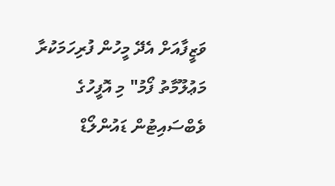ވަޒީފާއަށް އެދޭ މީހުން ފުރިހަމަކުރާ މަޢުލޫމާތު ފޯމު" މި އޮފީހުގެ ވެބްސައިޓުން ޑައުންލޯޑް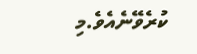ކުރެވޭނެއެވެ.މި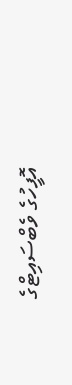އޮފީހުގެ ވެބްސައިޓްގެ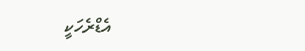އެޑްރެހަކީ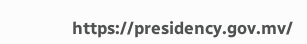https://presidency.gov.mv/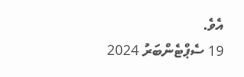އެވެ.
19 ސެޕްޓެންބަރު 2024